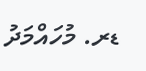ޑރ. މުހައްމަދު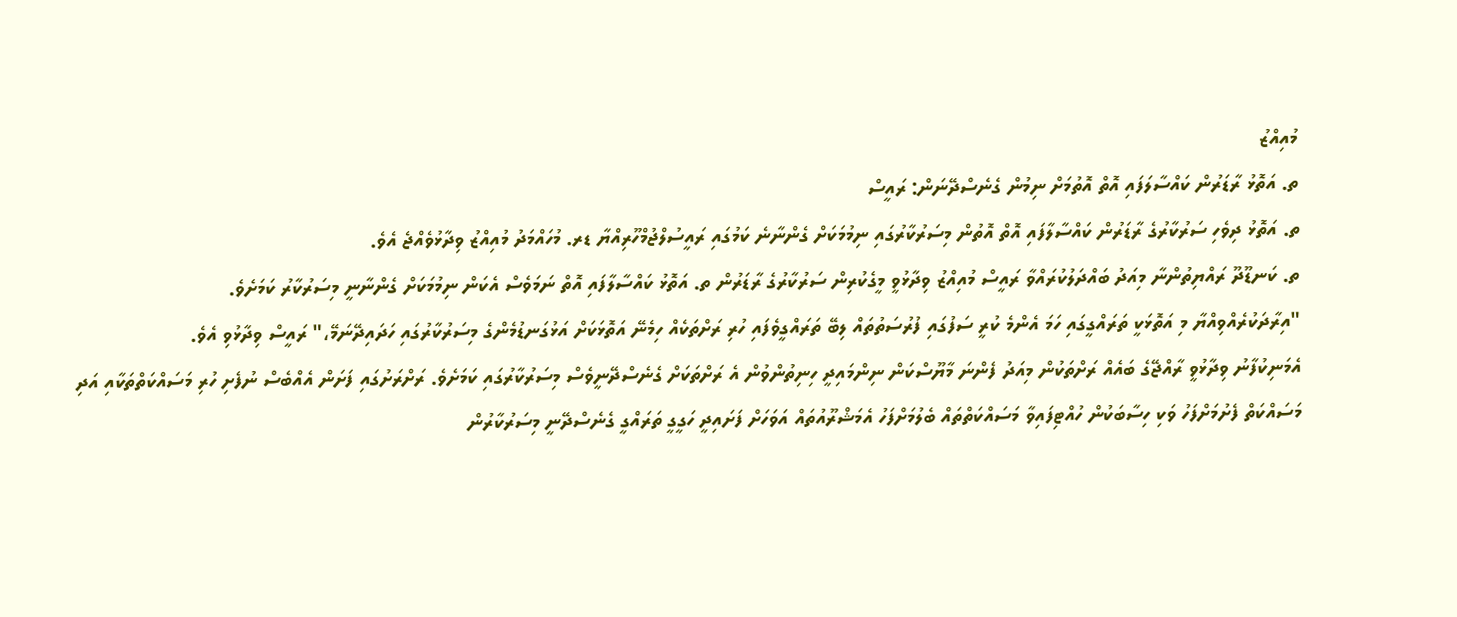މުއިއްޒު
ތ. އަތޮޅު ރާޑަރުން ކައްސާލަފައި އޮތް އޮތުމަށް ނިމުން ގެނެސްދޭނަން: ރައީސް
ތ. އަތޮޅު ދިވެހި ސަރުކާރުގެ ރާޑަރުން ކައްސާލާފައި އޮތް އޮތުން މިސަރުކާރުގައި ނިމުމަކަށް ގެންނާނެ ކަމުގައި ރައީސުލްޖުމްހޫރިއްޔާ ޑރ. މުހައްމަދު މުއިއްޒު ވިދާޅުވެއްޖެ އެވެ.
ތ. ކަނޑޫދޫ ރައްޔިތުންނާ މިއަދު ބައްދަލުކުރައްވާ ރައީސް މުއިއްޒު ވިދާޅުވީ މީގެކުރިން ސަރުކާރުގެ ރާޑަރުން ތ. އަތޮޅު ކައްސާލާފައި އޮތް ނަމަވެސް އެކަން ނިމުމަކަށް ގެންނާނީ މިސަރުކާރު ކަމަށެވެ.
"އިރާދަކުރެއްވިއްޔާ މި އަތޮޅަކީ ތަރައްގީގައި ހަމަ އެންމެ ކުރީ ސަފުގައި ފުރުސަތުތައް ލިބޭ ތަރައްގީވެފައި ހުރި ރަށްތަކެއް ހިމެނޭ އަތޮޅަކަށް އަޅުގަނޑުމެންގެ މިސަރުކާރުގައި ހަދައިދޭނަމޭ،" ރައީސް ވިދާޅުވި އެވެ.
އެމަނިކުފާނު ވިދާޅުވީ ރާއްޖޭގެ ބައެއް ރަށްތަކުން މިއަދު ފެންނަ މާޔޫސްކަން ނިންމައިދީ ހިނިތުންވުން އެ ރަށްތަކަށް ގެނެސްދޭނީވެސް މިސަރުކާރުގައި ކަމަށެވެ. ރަށްރަށުގައި ފަށަން އެއްބެސް ނުފެށި ހުރި މަސައްކަތްތަކާއި އަދި މަސައްކަތް ފެށުމަށްފަހު ވަކި ހިސާބަކުން ހުއްޓިފައިވާ މަސައްކަތްތައް ބެލުމަށްފަހު އެމަޝްރޫއުތައް އަވަހަށް ފަށައިދީ ހަގީގީ ތަރައްގީ ގެނެސްދޭނީ މިސަރުކާރުން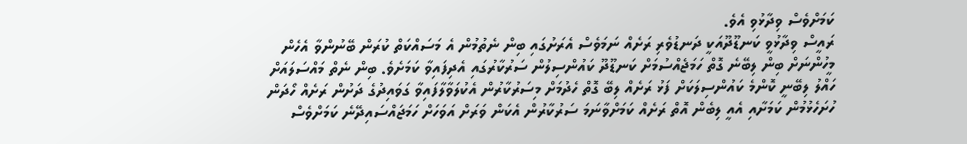ކަމަށްވެސް ވިދާޅުވި އެވެ.
ރައީސް ވިދާޅުވީ ކަނޑޫދޫއަކީ ދަނޑުވެރި ރަށެއް ނަމަވެސް އެރަށުގައި ބިން ނެތުމުން އެ މަސައްކަތް ކުރަން ބޭނުންވާ އެހެން މީހުންނަށް ބިން ލިބޭނެ ގޮތް ހަމަޖެއްސުމަށް ކަނޑޫދޫ ކައުންސިލުން ސަރުކާރުގައި އެދިފައިވާ ކަމަށެވެ. ބިން ނެތް މައްސަލައަށް ހައްލު ލިބޭނީ ކޮންމެ ކައުންސިލަކަށް ފަޅު ރަށެއް ލިބޭ ގޮތް ހެދުމަށް މިސަރުކާރުން އެކުލަވާލާފައިވާ ގަވައިދުގެ ދަށުން ރަށެއް ހޯދަން ހުށަހެޅުމުން ކަމަށާއި އެއީ ލިބެން އޮތް ރަށެއް ކަމަށްވާނަމަ ސަރުކާރުން އެކަން ވަރަށް އަވަހަށް ހަމަޖައްސައިދޭނެ ކަމަށްވެސް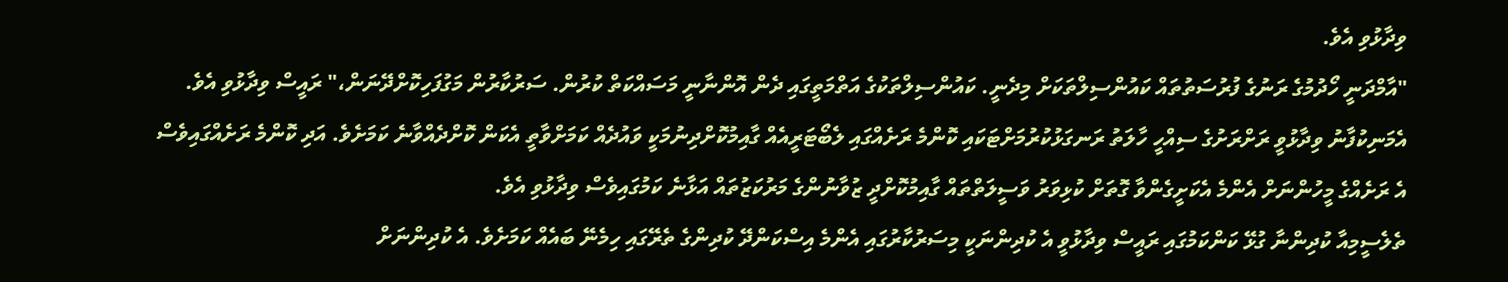ވިދާޅުވި އެވެ.
"އާމްދަނީ ހޯދުމުގެ ރަނުގެ ފުރުސަތުތައް ކައުންސިލްތަކަށް މިދެނީ. ކައުންސިލްތަކުގެ އަތްމަތީގައި ދެން އޮންނާނީ މަސައްކަތް ކުރުން. ސަރުކާރުން މަގުފަހިކޮށްދޭނަން،" ރައީސް ވިދާޅުވި އެވެ.
އެމަނިކުފާނު ވިދާޅުވީ ރަށްރަށުގެ ސިއްހީ ހާލަތު ރަނގަޅުކުރުމަށްޓަކައި ކޮންމެ ރަށެއްގައި ލެބޯޓަރީއެއް ގާއިމުކޮށްދިނުމަކީ ވައުދެއް ކަމަށްވާތީ އެކަން ކޮށްދެއްވާނެ ކަމަށެވެ. އަދި ކޮންމެ ރަށެއްގައިވެސް އެ ރަށެއްގެ މީހުންނަށް އެންމެ އެކަށީގެންވާ ގޮތަށް ކުޅިވަރު ވަސީލަތްތައް ގާއިމުކޮށްދީ ޒުވާނުންގެ މަރުކަޒުތައް އަޅާނެ ކަމުގައިވެސް ވިދާޅުވި އެވެ.
ތެލެސީމިއާ ކުދިންނާ ގުޅޭ ކަންކަމުގައި ރައީސް ވިދާޅުވީ އެ ކުދިންނަކީ މިސަރުކާރުގައި އެންމެ އިސްކަންދޭ ކުދިންގެ ތެރޭގައި ހިމެނޭ ބައެއް ކަމަށެވެ. އެ ކުދިންނަށް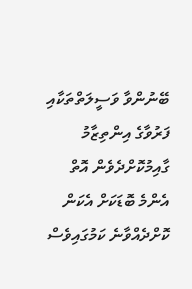ބޭނުންވާ ވަސީލަތްތަކާއި ފަރުވާގެ އިންތިޒާމު ގާއިމުކޮށްދެވެން އޮތް އެންމެ ބޮޑަކަށް އެކަން ކޮށްދެއްވާނެ ކަމުގައިވެސް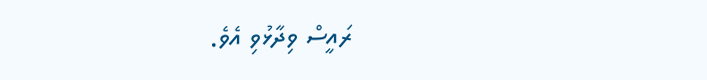ރައީސް ވިދާޅުވި އެވެ.